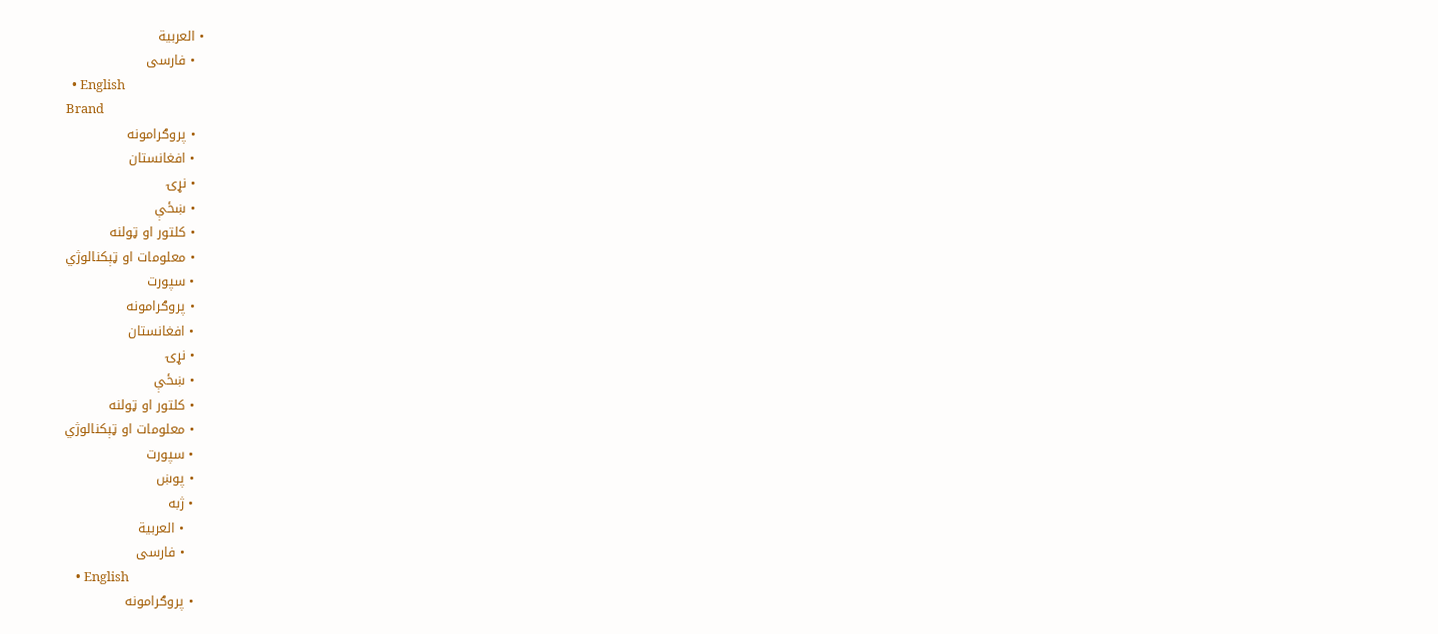• العربية
  • فارسی
  • English
Brand
  • پروګرامونه
  • افغانستان
  • نړۍ
  • ښځې
  • کلتور او ټولنه
  • معلومات او ټېکنالوژي
  • سپورت
  • پروګرامونه
  • افغانستان
  • نړۍ
  • ښځې
  • کلتور او ټولنه
  • معلومات او ټېکنالوژي
  • سپورت
  • پوښ
  • ژبه
    • العربية
    • فارسی
    • English
  • پروګرامونه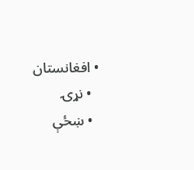• افغانستان
  • نړۍ
  • ښځې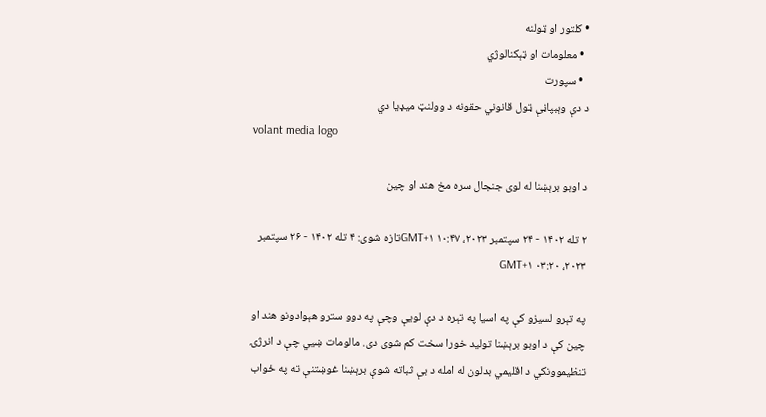• کلتور او ټولنه
  • معلومات او ټېکنالوژي
  • سپورت
د دې وېبپاڼې ټول قانوني حقونه د وولنټ میډیا دي
volant media logo

د اوبو برېښنا له لوی جنجال سره مخ هند او چین

۲ تله ۱۴۰۲ - ۲۴ سپتمبر ۲۰۲۳، ۱۰:۴۷ GMT+۱تازه شوی: ۴ تله ۱۴۰۲ - ۲۶ سپتمبر ۲۰۲۳، ۰۳:۲۰ GMT+۱

په تېرو لسیزو کې په اسیا په تېره د دې لویې وچې په دوو سترو هېوادونو هند او چین کې د اوبو برېښنا تولید خورا سخت کم شوی دی. مالومات ښيي چې د انرژۍ تنظیموونکي د اقلیمي بدلون له امله د بې ثباته شوې برېښنا غوښتنې ته په ځواب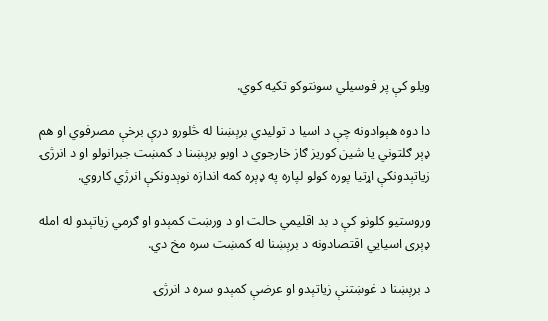ویلو کې پر فوسیلي سونتوکو تکیه کوي.

دا دوه هېوادونه چې د اسیا د تولیدي برېښنا له څلورو درې برخې مصرفوي او هم ډېر ګلتوني یا شین کوریز ګاز خارجوي د اوبو برېښنا د کمښت جبرانولو او د انرژۍ زیاتېدونکې اړتیا پوره کولو لپاره په ډېره کمه اندازه نوېدونکې انرژي کاروي.

وروستیو کلونو کې د بد اقلیمي حالت او د ورښت کمېدو او ګرمي زیاتېدو له امله ډېری اسیايي اقتصادونه د برېښنا له کمښت سره مخ دي.

د برېښنا د غوښتنې زیاتېدو او عرضې کمېدو سره د انرژۍ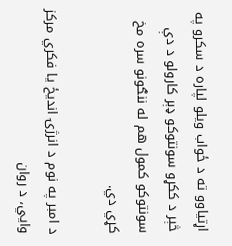اړتیاوو ته د ځواب ویلو لپاره د سکرو په څېر د ککړو سونتوکو ډېر کارولو د دې سونتوکو کمول هم له ننګونو سره مخ کړي دي.

د امبر په نوم د انرژۍ اندیځ یا فکري مرکز وايي، د روان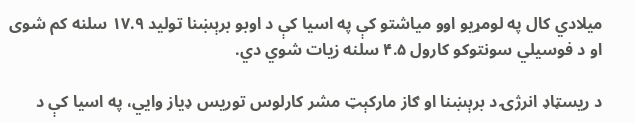میلادي کال په لومړیو اوو میاشتو کې په اسیا کې د اوبو برېښنا تولید ۱۷.۹ سلنه کم شوی او د فوسیلي سونتوکو کارول ۴.۵ سلنه زیات شوي دي.

د ریسټاډ انرژۍ د برېښنا او ګاز مارکېټ مشر کارلوس توریس ډیاز وايي، په اسیا کې د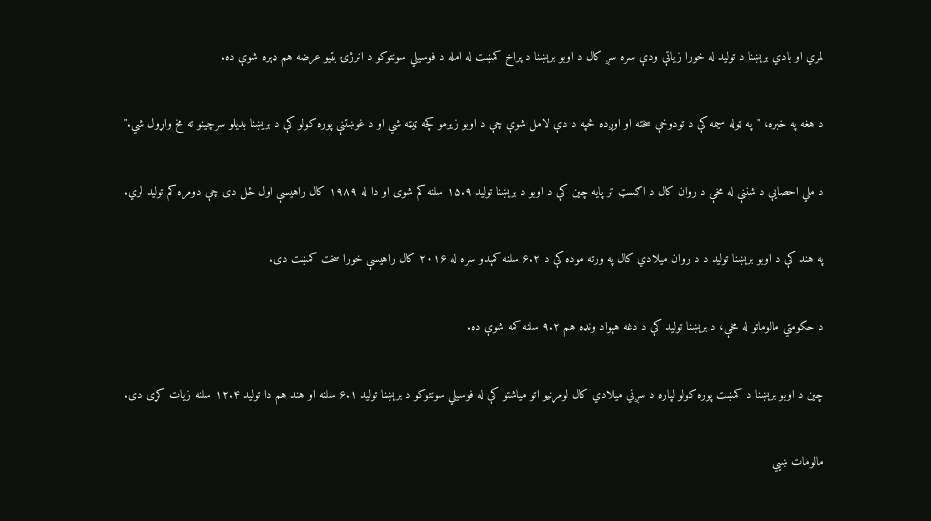لمري او بادي برېښنا د تولید له خورا زیاتې ودې سره سږ کال د اوبو برېښنا د پراخ کمښت له امله د فوسیلي سونتوکو د انرژۍ بټیو عرضه هم ډېره شوې ده.

د هغه په خبره، "په ټوله سیمه کې د تودوخې سخته او اوږده څپه د دې لامل شوې چې د اوبو زیرمو کچه ټیټه شي او د غوښتنې پوره کولو کې د بریښنا بدیلو سرچینو ته مخ واړول شي."

د ملي احصایې د شننې له مخې د روان کال د اګسټ تر پایه چین کې د اوبو د برېښنا تولید ۱۵.۹ سلنه کم شوی او دا له ۱۹۸۹ کال راهیسې اول ځل دی چې دومره کم تولید لري.

په هند کې د اوبو برېښنا تولید د د روان میلادي کال په ورته موده کې د ۶.۲ سلنه کمېدو سره له ۲۰۱۶ کال راهیسې خورا سخت کمښت دی.

د حکومتي مالوماتو له مخې، د برېښنا تولید کې د دغه هېواد ونډه هم ۹.۲ سلنه کمه شوې ده.

چین د اوبو برېښنا د کمښت پوره کولو لپاره د سږني میلادي کال لومړنیو اتو میاشتو کې له فوسیلي سونتوکو د برېښنا تولید ۶.۱ سلنه او هند هم دا تولید ۱۲.۴ سلنه زیات کړی دی.

مالومات ښيي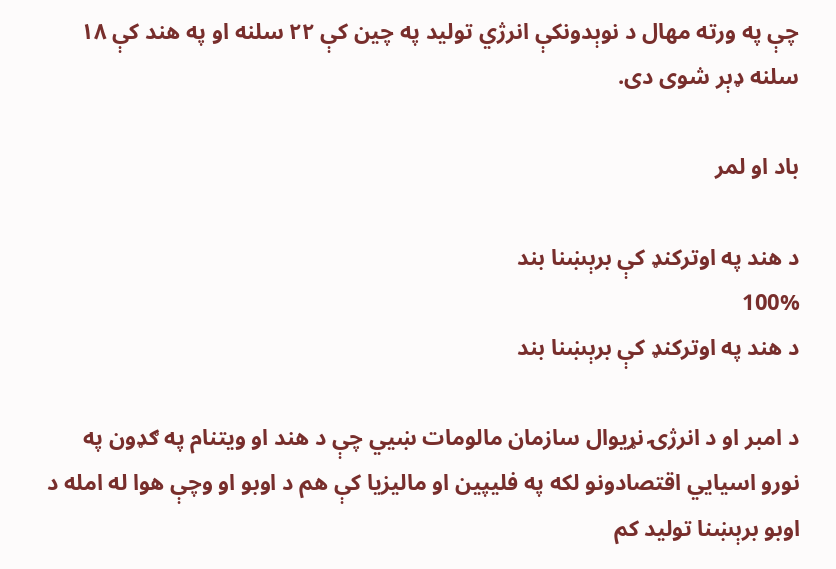چې په ورته مهال د نوېدونکې انرژي تولید په چین کې ۲۲ سلنه او په هند کې ۱۸ سلنه ډېر شوی دی.

باد او لمر

د هند په اوترکنډ کې برېښنا بند
100%
د هند په اوترکنډ کې برېښنا بند

د امبر او د انرژۍ نړیوال سازمان مالومات ښيي چې د هند او ویتنام په ګډون په نورو اسیایي اقتصادونو لکه په فلیپین او مالیزیا کې هم د اوبو او وچې هوا له امله د اوبو برېښنا تولید کم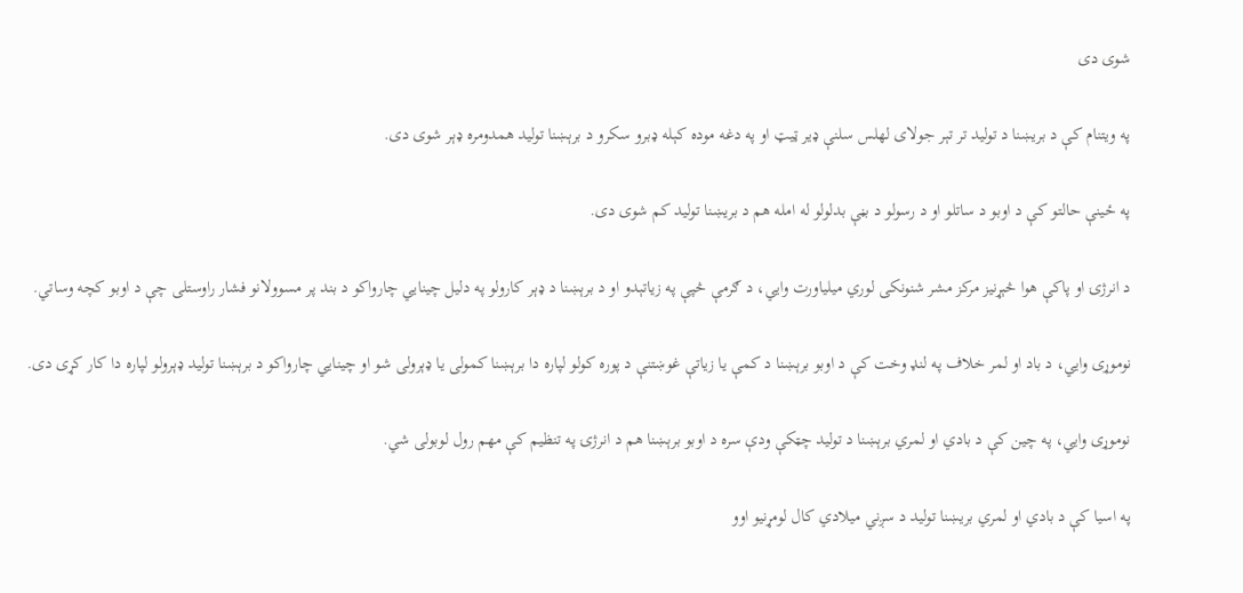شوی دی

په ویتنام کې د بریښنا د تولید تر تېر جولای لهلس سلنې ډیر ټیټ او په دغه موده کېله ډبرو سکرو د برېښنا تولید همدومره ډېر شوی دی.

په ځینې حالتو کې د اوبو د ساتلو او د رسولو د بڼې بدلولو له امله هم د بریښنا تولید کم شوی دی.

د انرژۍ او پاکې هوا څېړنیز مرکز مشر شنونکی لوري میلیاورت وايي، د ګرمې څپې په زیاتېدو او د برېښنا د ډېر کارولو په دلیل چینايي چارواکو د بند پر مسوولانو فشار راوستلی چې د اوبو کچه وساتي.

نوموړی وايي، د باد او لمر خلاف په لنډ وخت کې د اوبو برېښنا د کمې یا زیاتې غوښتنې د پوره کولو لپاره دا برېښنا کمولی یا ډېرولی شو او چینايي چارواکو د برېښنا تولید ډېرولو لپاره دا کار کړی دی.

نوموړی وايي، په چین کې د بادي او لمري برېښنا د تولید چټکې ودې سره د اوبو برېښنا هم د انرژۍ په تنظیم کې مهم رول لوبولی شي.

په اسیا کې د بادي او لمري بریښنا تولید د سږني میلادي کال لومړنیو اوو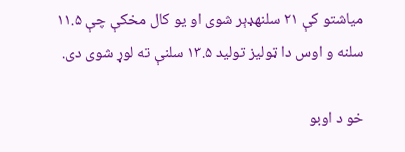میاشتو کې ۲۱ سلنهډېر شوی او یو کال مخکې چې ۱۱.۵ سلنه و اوس دا ټولیز تولید ۱۳.۵ سلنې ته لوړ شوی دی.

خو د اوبو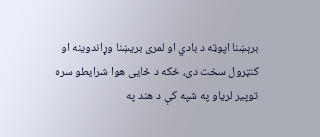برېښنا اپوټه د بادي او لمری بریښنا وړاندوینه او کنټرول سخت دی، ځکه د ځایی هوا شرایطو سره توپیر لرياو په شپه کې د هند په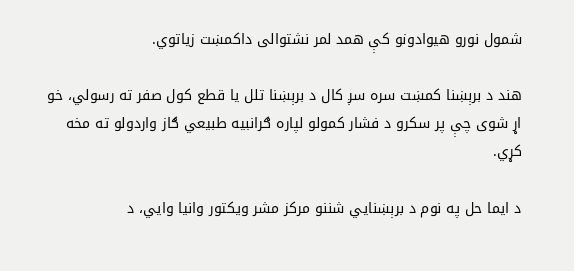شمول نورو هیوادونو کې همد لمر نشتوالی داکمښت زیاتوي.

هند د برېښنا کمښت سره سږ کال د برېښنا تلل یا قطع کول صفر ته رسولي، خو اړ شوی چې پر سکرو د فشار کمولو لپاره ګرانبیه طبیعي ګاز واردولو ته مخه کړي.

د ایما حل په نوم د برېښنايي شننو مرکز مشر ویکتور وانیا وايي، د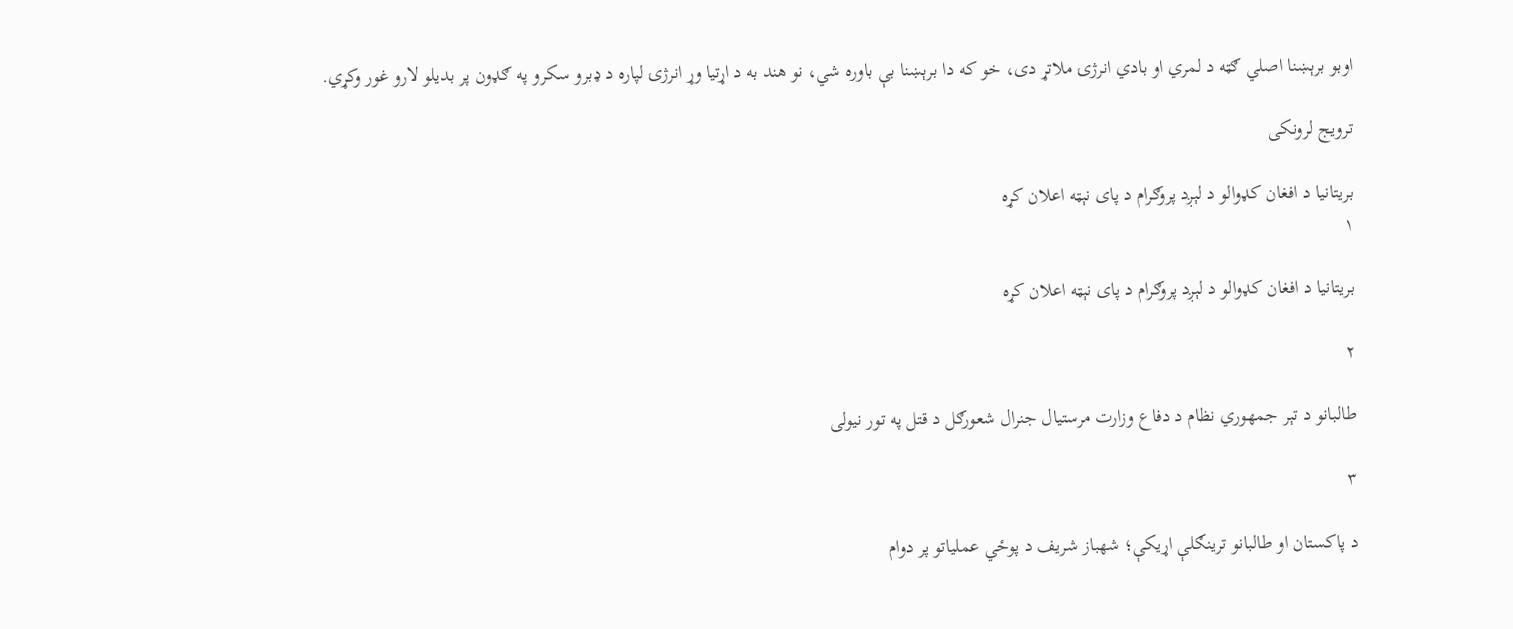اوبو برېښنا اصلي ګټه د لمري او بادي انرژۍ ملاتړ دی، خو که دا برېښنا بې باوره شي، نو هند به د اړتیا وړ انرژۍ لپاره د ډبرو سکرو په ګډون پر بدیلو لارو غور وکړي.

ترویج لرونکی

بریتانیا د افغان کډوالو د لېږد پروګرام د پای نېټه اعلان کړه
۱

بریتانیا د افغان کډوالو د لېږد پروګرام د پای نېټه اعلان کړه

۲

طالبانو د تېر جمهوري نظام د دفاع وزارت مرستیال جنرال شعورګل د قتل په تور نیولی

۳

د پاکستان او طالبانو ترینګلې اړیکې؛ شهباز شریف د پوځي عملیاتو پر دوام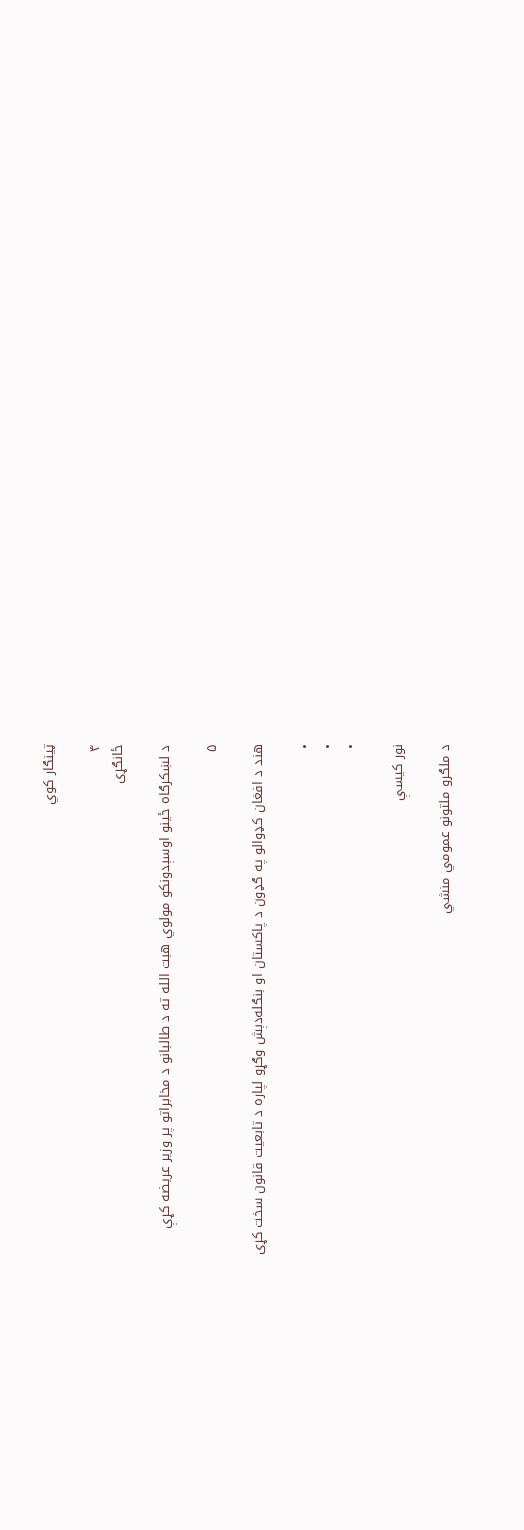ټینګار کوي

۴
ځانګړی

د لښکرګاه ځینو اوسېدونکو مولوي هبت الله ته د طالبانو د مخابراتو پر وزیر عریضه کړې

۵

هند د افغان کډوالو په ګډون د پاکستان او بنګله‌دېش وګړو لپاره د تابعیت قانون سخت کړی

•
•
•

نور کیسې

د ملګرو ملتونو عمومي منشي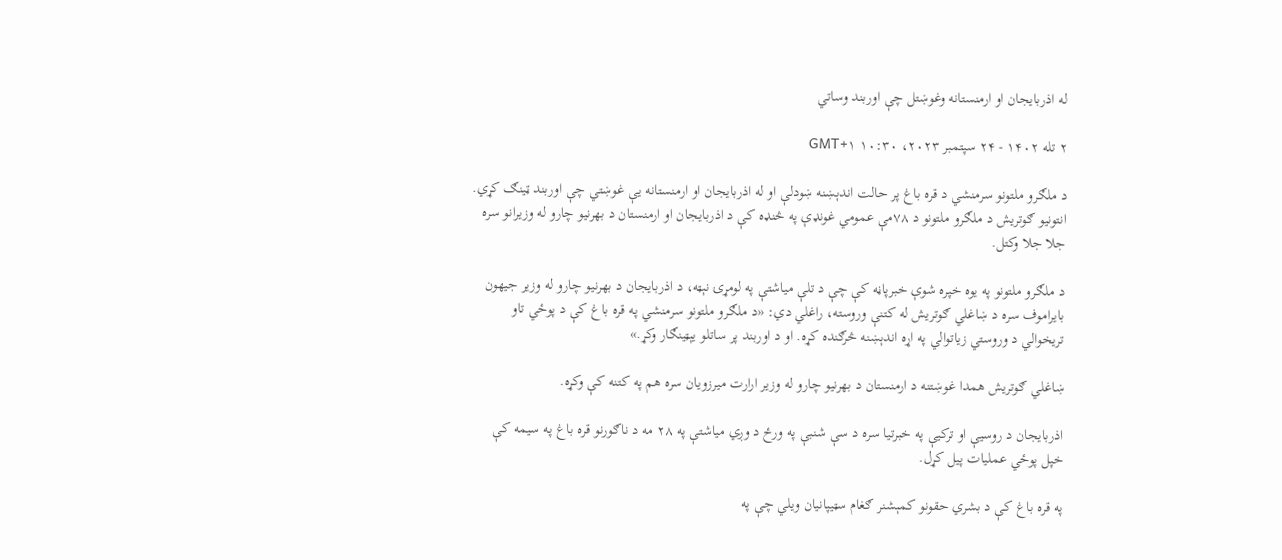له اذربایجان او ارمنستانه وغوښتل چې اوربند وساتي

۲ تله ۱۴۰۲ - ۲۴ سپتمبر ۲۰۲۳، ۱۰:۳۰ GMT+۱

د ملګرو ملتونو سرمنشي د قره باغ پر حالت اندېښنه ښودلې او له اذربایجان او ارمنستانه یې غوښتي چې اوربند ټینګ کړي. انتونیو ګوتریش د ملګرو ملتونو د ۷۸مې عمومي غونډې په څنډه کې د اذربایجان او ارمنستان د بهرنیو چارو له وزیرانو سره جلا جلا وکتل.

د ملګرو ملتونو په یوه خپره شوې خبرپاڼه کې چې د تلې میاشتې په لومړۍ نېټه، د اذربایجان د بهرنیو چارو له وزیر جیهون بایراموف سره د ښاغلي ګوتریش له کتنې وروسته، راغلي دي: «د ملګرو ملتونو سرمنشي په قره باغ کې د پوځي تاو تریخوالي د وروستي زیاتوالي په اړه اندېښنه څرګنده کړه. او د اوربند پر ساتلو يېټینګار وکړ.»

ښاغلي ګوتریش همدا غوښتنه د ارمنستان د بهرنیو چارو له وزیر ارارت میرزویان سره هم په کتنه کې وکړه.

اذربایجان د روسیې او ترکیې په خبرتیا سره د سې شنبې په ورځ د وږي میاشتې په ۲۸ مه د ناګورنو قره باغ په سیمه کې خپل پوځي عملیات پیل کړل.

په قره باغ کې د بشري حقونو کمېشنر ګغام سټیپانیان ویلي چې په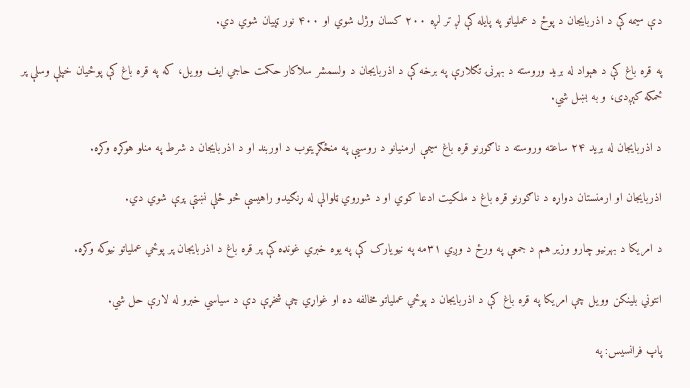دې سیمه کې د اذربایجان د پوځ د عملیاتو په پایله کې لږ تر لږه ۲۰۰ کسان وژل شوي او ۴۰۰ نور ټپیان شوي دي.

په قره باغ کې د هېواد له برید وروسته د بهرنۍ تګلارې په برخه کې د اذربایجان د ولسمشر سلاکار حکمت حاجي ایف وویل، که په قره باغ کې پوځیان خپلې وسلې پر ځمکه کېږدی، و به بښل شي.

د اذربایجان له برید ۲۴ ساعته وروسته د ناګورنو قره باغ سیمې ارمنیانو د روسیې په منځګړیتوب د اوربند او د اذربایجان د شرط په منلو هوکړه وکړه.

اذربایجان او ارمنستان دواړه د ناګورنو قره باغ د ملکیت ادعا کوي او د شوروي ټلوالې له ړنګیدو راهیسې څو ځلې نښتې پرې شوي دي.

د امریکا د بهرنیو چارو وزیر هم د جمعې په ورځ د وږي ۳۱مه په نیویارک کې په یوه خبري غونډه کې پر قره باغ د اذربایجان پر پوځي عملیاتو نیوکه وکړه.

انتوني بلینکن وویل چې امریکا په قره باغ کې د اذربایجان د پوځي عملیاتو مخالفه ده او غواړي چې شخړې دې د سیاسي خبرو له لارې حل شي.

پاپ فرانسیس: په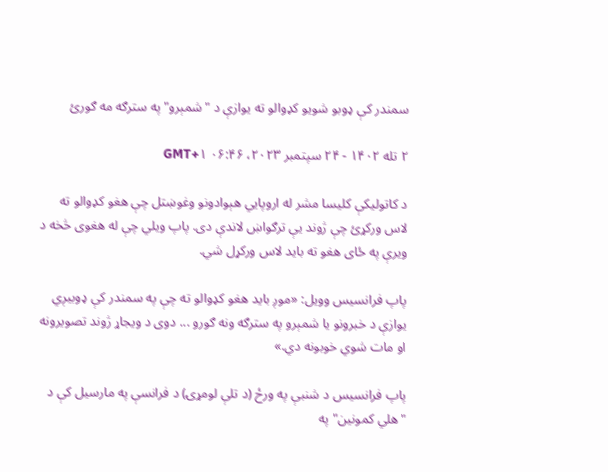سمندر کې ډوبو شويو کډوالو ته یوازې د "شمېرو" په سترګه مه ګورئ

۲ تله ۱۴۰۲ - ۲۴ سپتمبر ۲۰۲۳، ۰۶:۴۶ GMT+۱

د کاتولیکې کلیسا مشر له اروپايي هېوادونو وغوښتل چې هغو کډوالو ته لاس ورکړئ چې ژوند يې ترګواښ لاندې دی. پاپ ويلي چې له هغوی څخه د ويرې په ځای هغو ته بايد لاس ورکړل شي.

پاپ فرانسیس وویل: «موږ باید هغو کډوالو ته چې په سمندر کې ډوبیږي یوازې د خبرونو یا شمېرو په سترګه ونه ګورو ... دوی د ویجاړ ژوند تصویرونه او مات شوي خوبونه دي.»

پاپ فرانسیس د شنبې په ورځ (د تلې لومړۍ) د فرانسې په مارسیل کې د "هلي کمونین" په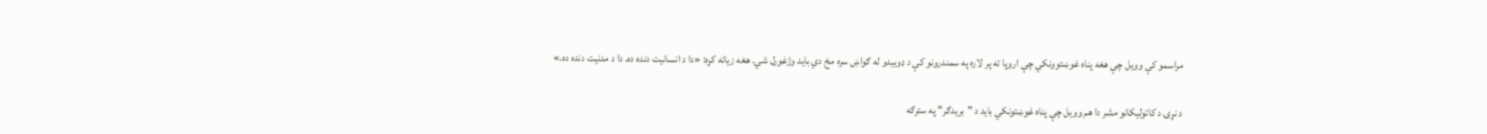مراسمو کې وویل چې هغه پناه غوښتوونکي چې اروپا ته پر لاره په سمندرونو کې د ډوبیدو له ګواښ سره مخ دي باید وژغورل شي. هغه زیاته کړه: «دا د انسانیت دنده ده. دا د مدنيت دنده ده.»

د نړۍ د کاتولیکانو مشر دا هم وویل چې پناه غوښتونکي باید د "بریدګر" په سترګه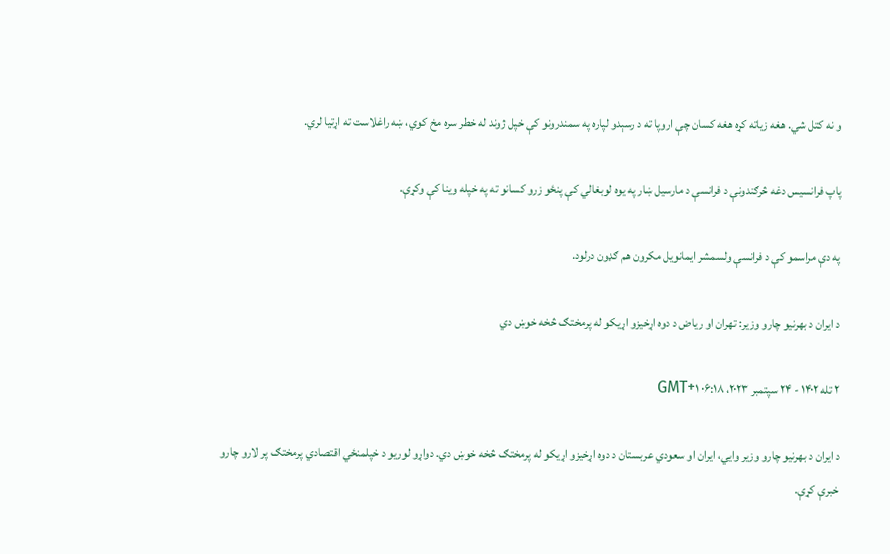و نه کتل شي. هغه زیاته کړه هغه کسان چې اروپا ته د رسېدو لپاره په سمندرونو کې خپل ژوند له خطر سره مخ کوي، ښه راغلاست ته اړتیا لري.

پاپ فرانسیس دغه څرګندونې د فرانسې د مارسیل ښار په یوه لوبغالي کې پنځو زرو کسانو ته په خپله وینا کې وکړې.

په دې مراسمو کې د فرانسې ولسمشر ایمانویل مکرون هم ګډون درلود.

د ایران د بهرنیو چارو وزیر: تهران او ریاض د دوه اړخیزو اړیکو له پرمختګ څخه خوښ دي

۲ تله ۱۴۰۲ - ۲۴ سپتمبر ۲۰۲۳، ۰۶:۱۸ GMT+۱

د ایران د بهرنیو چارو وزیر وايي، ایران او سعودي عربستان د دوه اړخیزو اړیکو له پرمختګ څخه خوښ دي. دواړو لوريو د خپلمنځي اقتصادي پرمختګ پر لارو چارو خبرې کړې.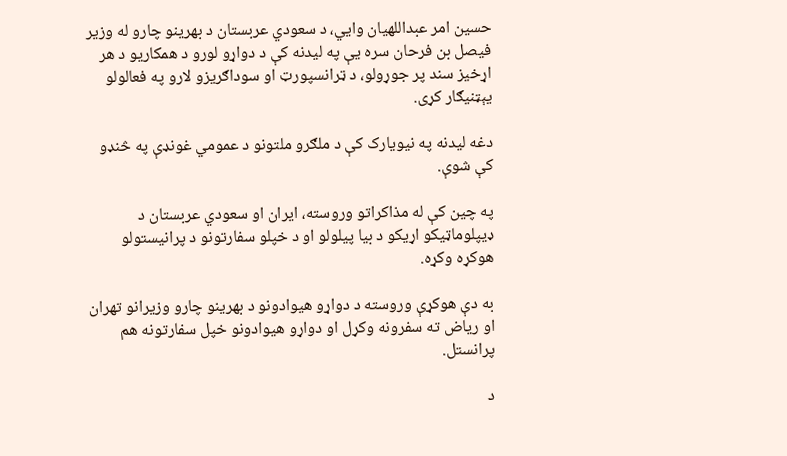حسین امر عبداللهیان وايي، د سعودي عربستان د بهرینو چارو له وزیر فیصل بن فرحان سره يې په لیدنه کې د دواړو لورو د همکاریو د هر اړخیز سند پر جوړولو، د ټرانسپورټ او سوداګریزو لارو په فعالولو يېټنیګار کړی.

دغه لیدنه په نیویارک کې د ملګرو ملتونو د عمومي غونډې په څنډو کې شوې.

په چین کې له مذاکراتو وروسته، ایران او سعودي عربستان د ډیپلوماټیکو اړیکو د بیا پیلولو او د خپلو سفارتونو د پرانیستولو هوکړه وکړه.

به دې هوکړې وروسته د دواړو هیوادونو د بهرینو چارو وزیرانو تهران او ریاض ته سفرونه وکړل او دواړو هیوادونو خپل سفارتونه هم پرانستل.

د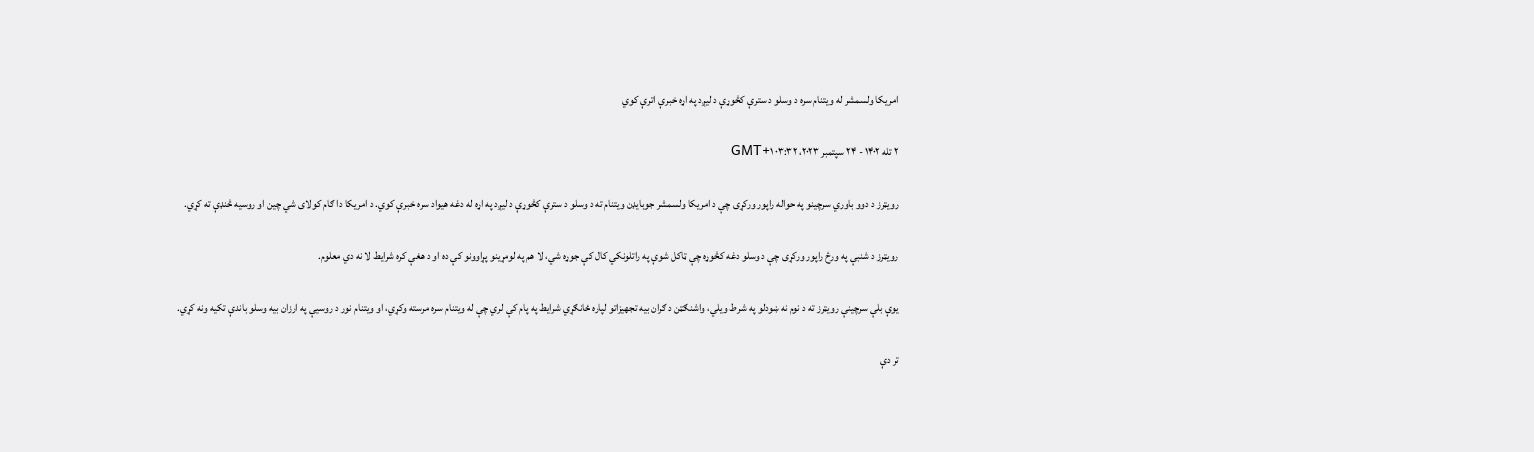امریکا ولسمشر له ویتنام سره د وسلو د سترې کڅوړې د لیږد په اړه خبرې اترې کوي

۲ تله ۱۴۰۲ - ۲۴ سپتمبر ۲۰۲۳، ۰۳:۳۲ GMT+۱

رویټرز د دوو باوري سرچینو په حواله راپور ورکړی چې د امریکا ولسمشر جوبایډن ویتنام ته د وسلو د سترې کڅوړې د لیږد په اړه له دغه هیواد سره خبرې کوي. د امریکا دا ګام کولای شي چین او روسیه څنډې ته کړي.

رویټرز د شنبې په ورځ راپور ورکړی چې د وسلو دغه کڅوړه چې ټاکل شوې په راتلونکي کال کې جوړه شي، لا هم په لومړینو پړاوونو کې ده او د هغې کره شرایط لا نه دي معلوم.

یوې بلې سرچینې رویټرز ته د نوم نه ښودلو په شرط ویلي، واشنګټن د ګران بیه تجهیزاتو لپاره ځانګړي شرایط په پام کې لري چې له ویتنام سره مرسته وکړي، او ویتنام نور د روسیې په ارزان بیه وسلو باندې تکیه ونه کړي.

تر دې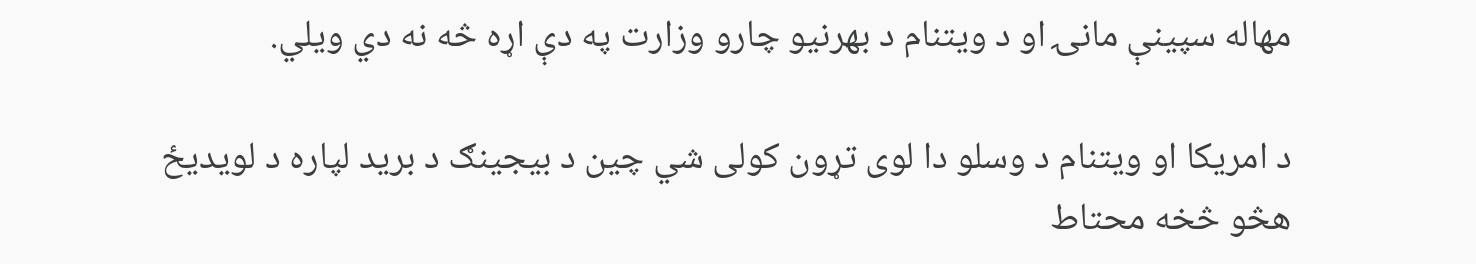مهاله سپینې مانۍ او د ویتنام د بهرنیو چارو وزارت په دې اړه څه نه دي ویلي.

د امریکا او ویتنام د وسلو دا لوی تړون کولی شي چین د بیجینګ د برید لپاره د لویدیځ هڅو څخه محتاط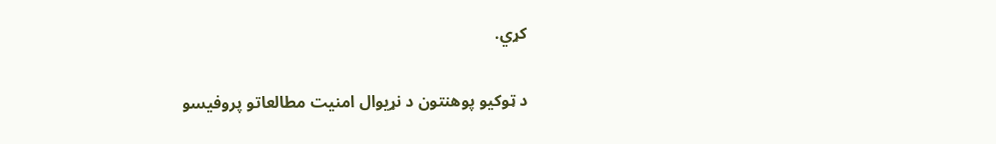کړي.

د ټوکیو پوهنتون د نړیوال امنیت مطالعاتو پروفیسو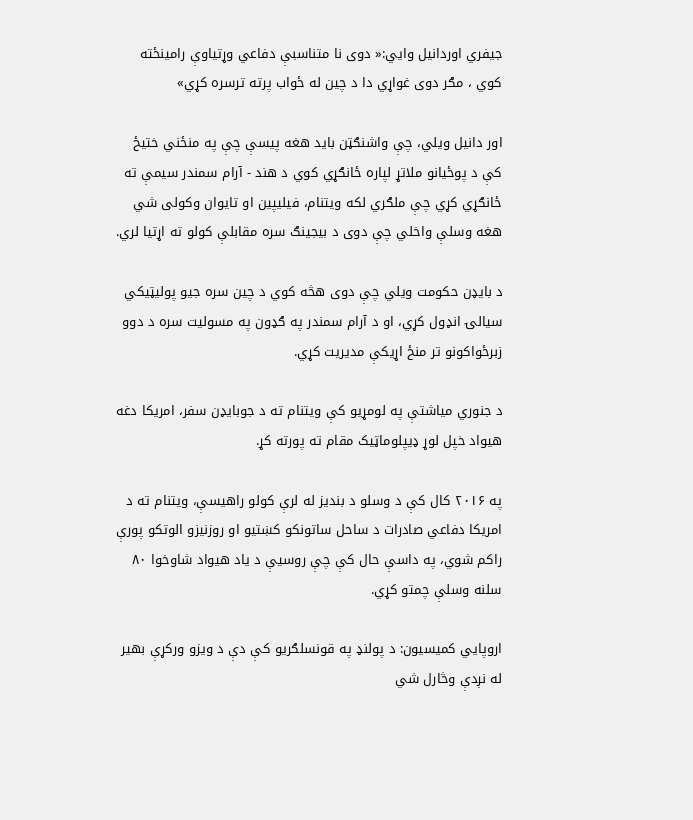جیفري اوردانیل وايي:« دوی نا متناسبې دفاعي وړتیاوې رامینځته کوي ، مګر دوی غواړي دا د چین له ځواب پرته ترسره کړي»

اور دانیل ویلي، چې واشنګټن باید هغه پیسې چې په منځني ختیځ کې د پوځیانو ملاتړ لپاره ځانګړي کوي د هند - آرام سمندر سیمې ته ځانګړي کړي چې ملګري لکه ویتنام، فیلیپین او تایوان وکولی شي هغه وسلې واخلي چې دوی د بیجینګ سره مقابلې کولو ته اړتیا لري.

د بایډن حکومت ویلي چې دوی هڅه کوي د چین سره جیو پولیټیکي سیالۍ انډول کړي، او د آرام سمندر په ګډون په مسولیت سره د دوو زبرځواکونو تر منځ اړیکې مدیریت کړي.

د جنوري میاشتې په لومړیو کې ویتنام ته د جوبایډن سفر، امریکا دغه هیواد خپل لوړ ډیپلوماټیک مقام ته پورته کړ.

په ۲۰۱۶ کال کې د وسلو د بندیز له لرې کولو راهیسې، ویتنام ته د امریکا دفاعي صادرات د ساحل ساتونکو کښتیو او روزنیزو الوتکو پورې راکم شوي، په داسې حال کې چې روسیې د یاد هیواد شاوخوا ۸۰ سلنه وسلې چمتو کړي.

اروپايي کمیسیون: د پولنډ په قونسلګریو کې دې د ویزو ورکړې بهير له نږدې وڅارل شي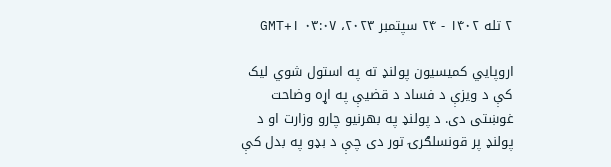۲ تله ۱۴۰۲ - ۲۴ سپتمبر ۲۰۲۳، ۰۳:۰۷ GMT+۱

اروپايي کمیسیون پولنډ ته په استول شوي لیک کې د ویزې د فساد د قضیې په اړه وضاحت غوښتی دی. د پولنډ په بهرنیو چارو وزارت او د پولنډ پر قونسلګرۍ تور دی چې د بډو په بدل کې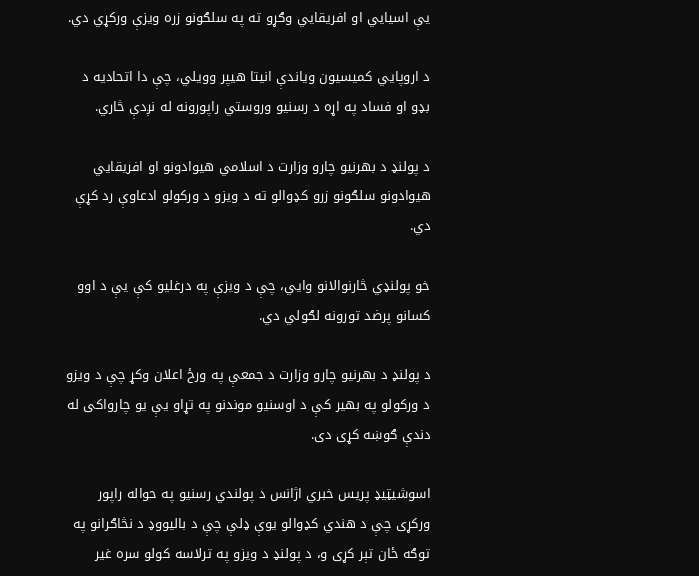یې اسیايي او افریقایي وګړو ته په سلګونو زره ویزې ورکړي دي.

د اروپایي کمیسیون ویاندې انیتا هیپر وویلي، چې دا اتحادیه د بډو او فساد په اړه د رسنیو وروستي راپورونه له نږدې څاري.

د پولنډ د بهرنیو چارو وزارت د اسلامي هیوادونو او افریقایي هیوادونو سلګونو زرو کډوالو ته د ویزو د ورکولو ادعاوې رد کړې دي.

خو پولنډي څارنوالانو وايي، چې د ویزې په درغلیو کې یې د اوو کسانو پرضد تورونه لګولي دي.

د پولنډ د بهرنیو چارو وزارت د جمعې په ورځ اعلان وکړ چې د ویزو د ورکولو په بهیر کې د اوسنیو موندنو په تړاو یې یو چارواکی له دندې ګوښه کړی دی.

اسوشیټیډ پریس خبري اژانس د پولندي رسنیو په حواله راپور ورکړی چې د هندي کډوالو یوې ډلې چې د بالیووډ د نڅاګرانو په توګه ځان تېر کړی و، د پولنډ د ویزو په ترلاسه کولو سره غیر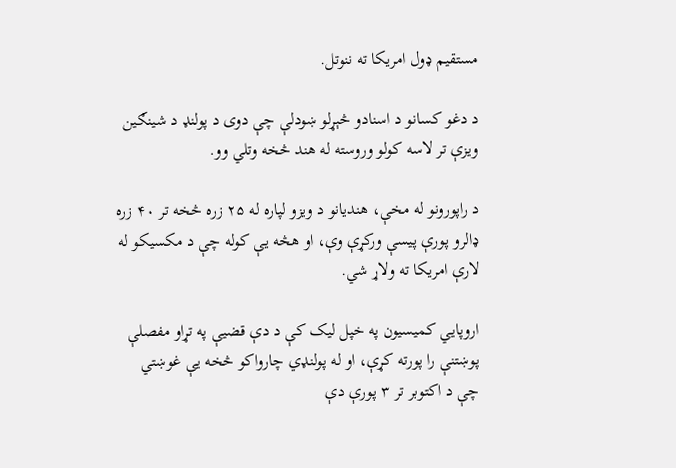مستقیم ډول امریکا ته ننوتل.

د دغو کسانو د اسنادو څېړلو ښودلې چې دوی د پولنډ د شینګین ویزې تر لاسه کولو وروسته له هند څخه وتلي وو.

د راپورونو له مخې، هندیانو د ویزو لپاره له ۲۵ زره څخه تر ۴۰ زره ډالرو پورې پیسې ورکړې وې، او هڅه يې کوله چې د مکسیکو له لارې امریکا ته ولاړ شي.

اروپايي کمیسیون په خپل لیک کې د دې قضیې په تړاو مفصلې پوښتنې را پورته کړې، او له پولنډي چارواکو څخه يې غوښتي چې د اکتوبر تر ۳ پورې دې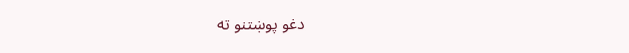دغو پوښتنو ته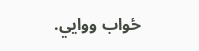ځواب ووايي.